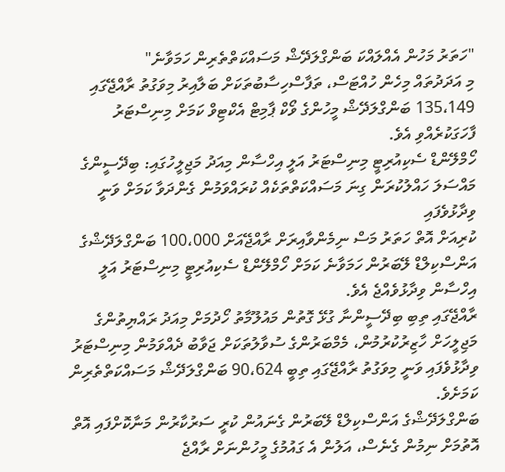"ހަތަރު މަހުން އެއްލައްކަ ބަންގްލަދޭޝް މަސައްކަތްތެރިން ހަމަވާނެ"
މި އަދަދުތައް މިހެން ހުއްޓަސް، ތަފާސްހިސާބުތަކަށް ބަލާއިރު މިވަގުތު ރާއްޖޭގައި 135،149 ބަންގްލަދޭޝް މީހުންގެ ވޯކް ޕާމިޓް އެކްޓިވް ކަމަށް މިނިސްޓަރު ފާހަގަކުރެއްވި އެވެ.
ހޯމްލޭންޑް ސެކިއުރިޓީ މިނިސްޓަރު އަލީ އިހްސާން މިއަދު މަޖިލީހުގައި: ބިދޭސީންގެ މައްސަލަ ހައްލުކުރަން ގިނަ މަސައްކަތްތަކެއް ކުރައްވަމުން ގެންދަވާ ކަމަށް ވަނީ ވިދާޅުވެފައި
ކުރިއަށް އޮތް ހަތަރު މަސް ނިމެންވާއިރަށް ރާއްޖޭއަށް 100،000 ބަންގްލަދޭޝްގެ އަންސްކިލްޑް ލޭބަރުން ހަމަވާނެ ކަމަށް ހޯމްލޭންޑް ސެކިއުރިޓީ މިނިސްޓަރު އަލީ އިހްސާން ވިދާޅުވެއްޖެ އެވެ.
ރާއްޖޭގައި ތިބި ބިދޭސީންނާ ގުޅޭ ގޮތުން މައުލޫމާތު ހޯދުމަށް މިއަދު ރައްޔިތުންގެ މަޖިލީހަށް ހާޒިރުކުރުމުން، މެމްބަރުންގެ ސުވާލުތަކަށް ޖަވާބު ދެއްވަމުން މިނިސްޓަރު ވިދާޅުވެފައި ވަނީ މިވަގުތު ރާއްޖޭގައި ތިބީ 90،624 ބަންގްލަދޭޝް މަސައްކަތްތެރިން ކަމަށެވެ.
ބަންގްލަދޭޝްގެ އަންސްކިލްޑް ލޭބަރުން ގެނައުން ކުރީ ސަރުކާރުން މަނާކޮށްފައި އޮތް އޮތުމަށް ނިމުން ގެނެސް، އަލުން އެ ގައުމުގެ މީހުންނަށް ރާއްޖެ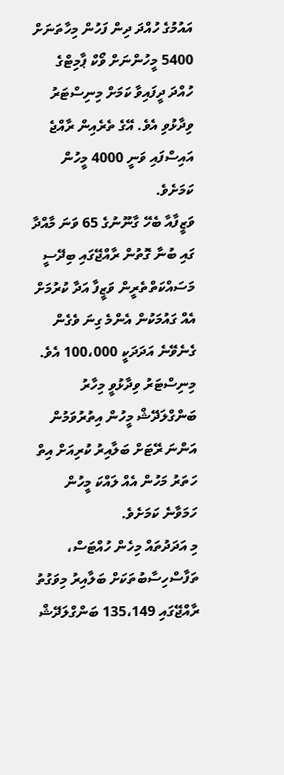އައުމުގެ ހުއްދަ ދިން ފަހުން މިހާތަނަށް 5400 މީހުންނަށް ވޯކް ޕާމިޓްގެ ހުއްދަ ދީފައިވާ ކަމަށް މިނިސްޓަރު ވިދާޅުވި އެވެ. އޭގެ ތެރެއިން ރާއްޖެ އައިސްފައި ވަނީ 4000 މީހުން ކަމަށެވެ.
ވަޒީފާއާ ބެހޭ ގާނޫނުގެ 65 ވަނަ މާއްދާ ގައި ބުނާ ގޮތުން ރާއްޖޭގައި ބިދޭސީ މަސައްކަތްތެރީން ވަޒީފާ އަދާ ކުރުމަށް އެއް ގައުމަކުން އެންމެ ގިނަ ވެގެން ގެނެވޭނެ އަދަދަކީ 100،000 އެވެ. މިނިސްޓަރު ވިދާޅުވީ މިހާރު ބަންގްލަދޭޝް މީހުން އިތުރުވަމުން އަންނަ ރޭޓަށް ބަލާއިރު ކުރިއަށް އިތް ހަތަރު މަހުން އެއް ލައްކަ މީހުން ހަމަވާނެ ކަމަށެވެ.
މި އަދަދުތައް މިހެން ހުއްޓަސް، ތަފާސްހިސާބުތަކަށް ބަލާއިރު މިވަގުތު ރާއްޖޭގައި 135،149 ބަންގްލަދޭޝް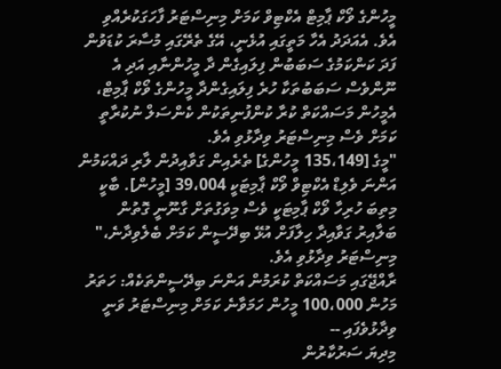މީހުންގެ ވޯކް ޕާމިޓް އެކްޓިވް ކަމަށް މިނިސްޓަރު ފާހަގަކުރެއްވި އެވެ. އެއަދަދު އެހާ މަތީގައި އުޅެނީ، އޭގެ ތެރޭގައި މުސާރަ ކުޑަވުން ފަދަ ކަންކަމުގެ ސަބަބުން ފިލައިގެން ދާ މީހުންނާއި އަދި އެ ނޫންވެސް ސަބަބުތަކާ ހުރެ ފިލައިގެންދާ މީހުންގެ ވޯކް ޕާމިޓް، އެމީހުން މަސައްކަތް ކުރާ ކުންފުނިތަކުން ކެންސަލް ނުކުރާތީ ކަމަށް ވެސް މިނިސްޓަރު ވިދާޅުވި އެވެ.
"މީގެ [135،149 މީހުންގެ] ތެރެއިން ގަވާއިދުން ލާރި ދައްކަމުން އަންނަ ވެލިޑް އެކްޓިވް ވޯކް ޕާމިޓަކީ 39،004 [މީހުން]. ބާކީ މިތިބަ ހުރިހާ ވޯކް ޕާމިޓަކީ ވެސް މިވަގުތަށް ގާނޫނީ ގޮތުން ބަލާއިރު ގަވާއިދާ ހިލާފަށް އުޅޭ ބިދޭސީން ކަމަށް ބެލެވިދާނެ،" މިނިސްޓަރު ވިދާޅުވި އެވެ.
ރާއްޖޭގައި މަސައްކަތް ކުރަމުން އަންނަ ބިދޭސީންތަކެއް: ހަތަރު މަހުން 100،000 މީހުން ހަމަވާނެ ކަމަށް މިނިސްޓަރު ވަނީ ވިދާޅުވެފައި --
މިދިޔަ ސަރުކާރުން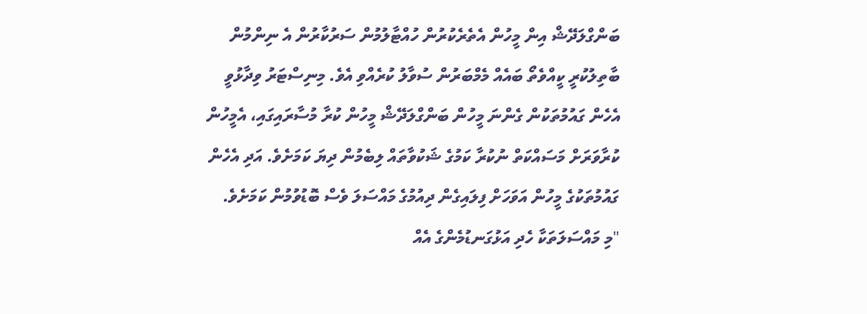ބަންގްލަދޭޝް އިން މީހުން އެތެރެކުރުން ހުއްޓާލުމުން ސަރުކާރުން އެ ނިންމުން ބާތިލުކުރީ ކީއްވެތޯ ބައެއް މެމްބަރުން ސުވާލު ކުރެއްވި އެވެ. މިނިސްޓަރު ވިދާޅުވީ އެހެން ގައުމުތަކުން ގެންނަ މީހުން ބަންގްލަދޭޝް މީހުން ކުރާ މުސާރައިގައި، އެމީހުން ކުރާވަރަށް މަސައްކަތް ނުކުރާ ކަމުގެ ޝަކުވާތައް ލިބެމުން ދިޔަ ކަމަށެވެ. އަދި އެހެން ގައުމުތަކުގެ މީހުން އަވަހަށް ފިލައިގެން ދިއުމުގެ މައްސަލަ ވެސް ބޮޑުވުމުން ކަމަށެވެ.
"މި މައްސަލަތަކާ ހެދި އަޅުގަނޑުމެންގެ އެއް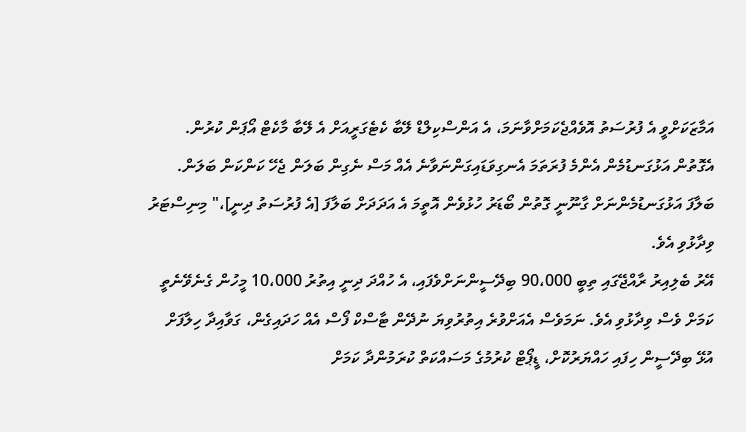އަމާޒަކަށްވީ އެ ފުރުސަތު އޮވެއްޖެކަމަށްވާނަމަ، އެ އަންސްކިލްޑް ލޭބާ ކެޓެގަރީއަށް އެ ލޭބާ މާކެޓް އޯޕަން ކުރުން. އެގޮތުން އަޅުގަނޑުމެން އެންމެ ފުރަތަމަ އެނގިވަޑައިގަންނަވާނެ އެއް މަސް ނެގިން ބަލަން ޖެހޭ ކަންކަން ބަލަން. ބަލާފަ އަޅުގަނޑުމެންނަށް ގާނޫނީ ގޮތުން ބޯޑަރު ހުޅުވެން އޮތީމަ އެ އަދަދަށް ބަލާފަ [އެ ފުރުސަތު ދިނީ]،" މިނިސްޓަރު ވިދާޅުވި އެވެ.
އޭރު ބެލިއިރު ރާއްޖޭގައި ތިބީ 90،000 ބިދޭސީންނަށްވެފައި، އެ ހުއްދަ ދިނީ އިތުރު 10،000 މީހުން ގެނެވޭނެތީ ކަމަށް ވެސް ވިދާޅުވި އެވެ. ނަމަވެސް އެއަށްވުރެ އިތުރުވިޔަ ނުދޭން ޓާސްކް ފޯސް އެއް ހަދައިގެން، ގަވާއިދާ ހިލާފަށް އުޅޭ ބިދޭސީން ހިފައި ހައްޔަރުކޮށް، ޑީޕޯޓް ކުރުމުގެ މަސައްކަތް ކުރަމުންދާ ކަމަށް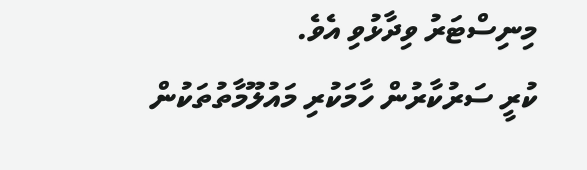މިނިސްޓަރު ވިދާޅުވި އެވެ.
ކުރީ ސަރުކާރުން ހާމަކުރި މައުލޫމާތުތަކުން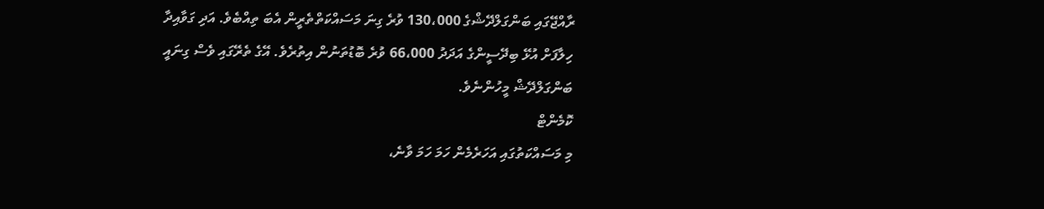ރާއްޖޭގައި ބަންގަލްދޭޝްގެ 130،000 ވުރެ ގިނަ މަސައްކަތްތެރީން އެބަ ތިއްބެވެ. އަދި ގަވާއިދާ ހިލާފަށް އުޅޭ ބިދޭސީންގެ އަދަދު 66،000 ވުރެ ބޮޑުތަނުން އިތުރެވެ. އޭގެ ތެރޭގައި ވެސް ގިނައީ ބަންގަލްދޭޝް މީހުންނެވެ.
ކޮމެންޓް
މި މަސައްކަތުގައި އަހަރެމެން ހަމަ ހަމަ ވާނެ،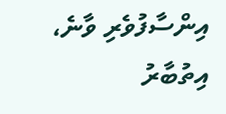އިންސާފުވެރި ވާނެ، އިތުބާރު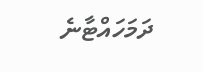ދަމަހައްޓާނެ